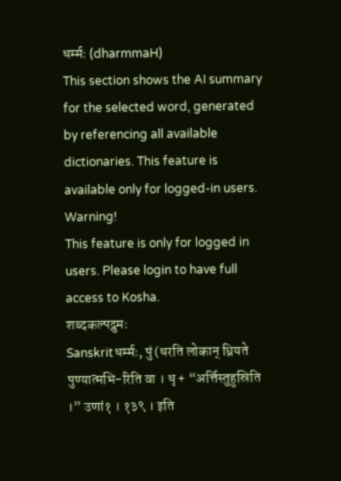धर्म्मः (dharmmaH)
This section shows the AI summary for the selected word, generated by referencing all available dictionaries. This feature is available only for logged-in users.
Warning!
This feature is only for logged in users. Please login to have full access to Kosha.
शब्दकल्पद्रुमः
Sanskritधर्म्मः, पुं (धरति लोकान् ध्रियते पुण्यात्मभि-रिति वा । धृ + “अर्त्तिस्तुहुस्रिति ।” उणां१ । १३९ । इति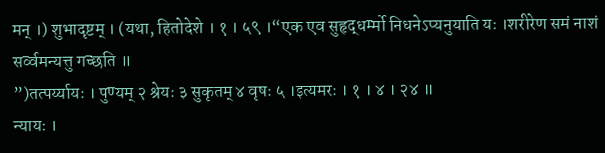मन् ।) शुभादृष्टम् । (यथा, हितोदेशे । १ । ५९ ।“एक एव सुहृद्धर्म्मो निधनेऽप्यनुयाति यः ।शरीरेण समं नाशं सर्व्वमन्यत्तु गच्छति ॥
”)तत्पर्य्यायः । पुण्यम् २ श्रेयः ३ सुकृतम् ४ वृषः ५ ।इत्यमरः । १ । ४ । २४ ॥
न्यायः ।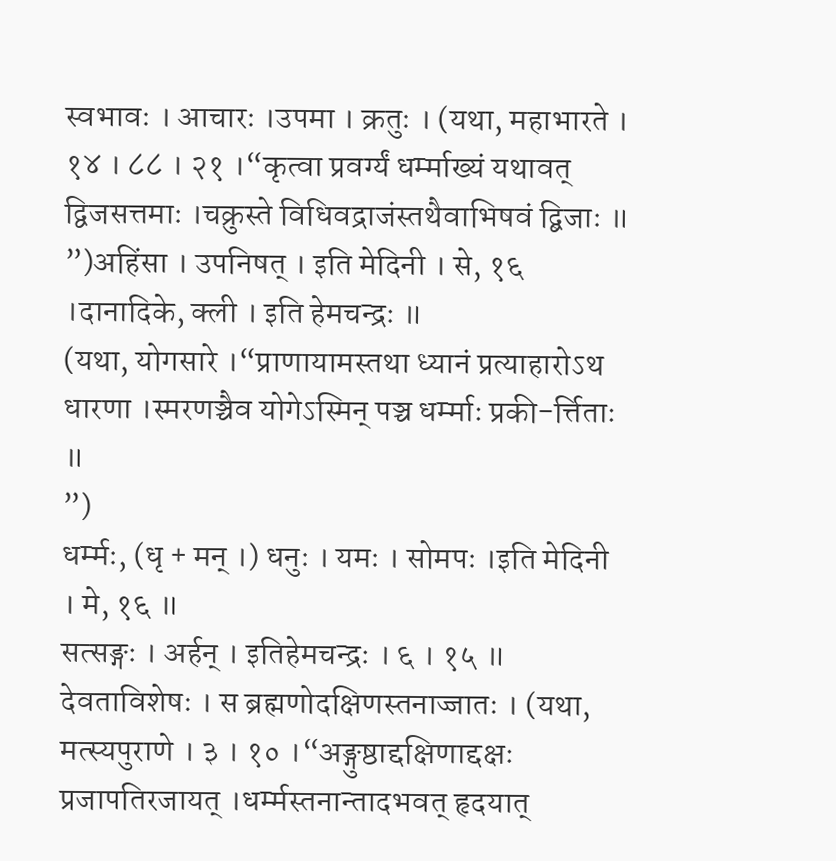स्वभावः । आचारः ।उपमा । क्रतुः । (यथा, महाभारते । १४ । ८८ । २१ ।“कृत्वा प्रवर्ग्यं धर्म्माख्यं यथावत् द्विजसत्तमाः ।चक्रुस्ते विधिवद्राजंस्तथैवाभिषवं द्बिजाः ॥
”)अहिंसा । उपनिषत् । इति मेदिनी । से, १६ ।दानादिके, क्ली । इति हेमचन्द्रः ॥
(यथा, योगसारे ।“प्राणायामस्तथा ध्यानं प्रत्याहारोऽथ धारणा ।स्मरणञ्चैव योगेऽस्मिन् पञ्च धर्म्माः प्रकी-र्त्तिताः ॥
”)
धर्म्मः, (धृ + मन् ।) धनुः । यमः । सोमपः ।इति मेदिनी । मे, १६ ॥
सत्सङ्गः । अर्हन् । इतिहेमचन्द्रः । ६ । १५ ॥
देवताविशेषः । स ब्रह्मणोदक्षिणस्तनाज्जातः । (यथा, मत्स्यपुराणे । ३ । १० ।“अङ्गुष्ठाद्दक्षिणाद्दक्षः प्रजापतिरजायत् ।धर्म्मस्तनान्तादभवत् हृदयात्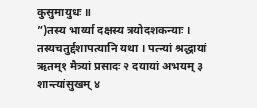कुसुमायुधः ॥
”)तस्य भार्य्या दक्षस्य त्रयोदशकन्याः । तस्यचतुर्द्दशापत्यानि यथा । पत्न्यां श्रद्धायां ऋतम्१ मैत्र्यां प्रसादः २ दयायां अभयम् ३ शान्त्यांसुखम् ४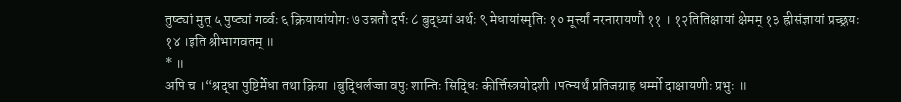तुष्ट्यां मुत् ५ पुष्ट्यां गर्व्वः ६ क्रियायांयोगः ७ उन्नतौ दर्पः ८ बुद्ध्यां अर्थः ९ मेधायांस्मृतिः १० मूर्त्त्यां नरनारायणौ ११ । १२तितिक्षायां क्षेमम् १३ ह्रीसंज्ञायां प्रच्छ्रयः १४ ।इति श्रीभागवतम् ॥
* ॥
अपि च ।“श्रद्धा पुष्टिर्मेधा तथा क्रिया ।बुद्धिर्लज्जा वपुः शान्तिः सिद्धिः कीर्त्तिस्त्रयोदशी ।पत्न्यर्थं प्रतिजग्राह धर्म्मो दाक्षायणीः प्रभुः ॥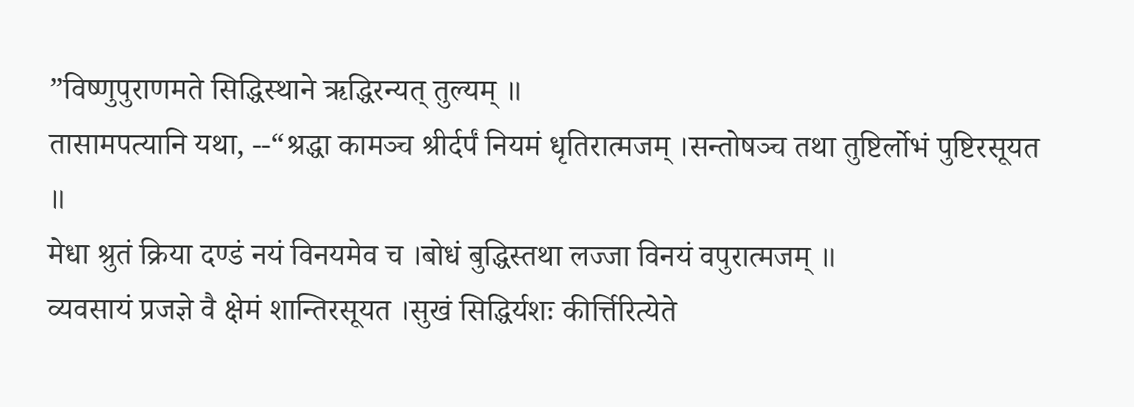”विष्णुपुराणमते सिद्धिस्थाने ऋद्धिरन्यत् तुल्यम् ॥
तासामपत्यानि यथा, --“श्रद्धा कामञ्च श्रीर्दर्पं नियमं धृतिरात्मजम् ।सन्तोषञ्च तथा तुष्टिर्लोभं पुष्टिरसूयत ॥
मेधा श्रुतं क्रिया दण्डं नयं विनयमेव च ।बोधं बुद्धिस्तथा लज्जा विनयं वपुरात्मजम् ॥
व्यवसायं प्रजज्ञे वै क्षेमं शान्तिरसूयत ।सुखं सिद्धिर्यशः कीर्त्तिरित्येते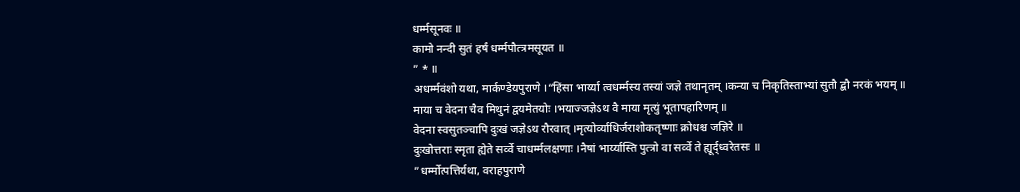धर्म्मसूनवः ॥
कामो नन्दी सुतं हर्षं धर्म्मपौत्त्रमसूयत ॥
” * ॥
अधर्म्मवंशो यथा, मार्कण्डेयपुराणे ।“हिंसा भार्य्या त्वधर्म्मस्य तस्यां जज्ञे तथानृतम् ।कन्या च निकृतिस्ताभ्यां सुतौ द्बौ नरकं भयम् ॥
माया च वेदना चैव मिथुनं द्वयमेतयोः ।भयाज्जज्ञेऽथ वै माया मृत्युं भूतापहारिणम् ॥
वेदना स्वसुतञ्चापि दुःखं जज्ञेऽथ रौरवात् ।मृत्योर्व्याधिर्जराशोकतृष्णाः क्रोधश्च जज्ञिरे ॥
दुःखोत्तराः स्मृता ह्येते सर्व्वे चाधर्म्मलक्षणाः ।नैषां भार्य्यास्ति पुत्त्रो वा सर्व्वे ते ह्यूर्द्ध्वरेतसः ॥
”धर्म्मोत्पत्तिर्यथा, वराहपुराणे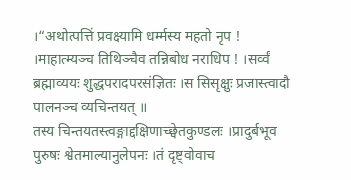।“अथोत्पत्तिं प्रवक्ष्यामि धर्म्मस्य महतो नृप ! ।माहात्म्यञ्च तिथिञ्चैव तन्निबोध नराधिप ! ।सर्व्वं ब्रह्माव्ययः शुद्धपरादपरसंज्ञितः ।स सिसृक्षुः प्रजास्त्वादौ पालनञ्च व्यचिन्तयत् ॥
तस्य चिन्तयतस्त्वङ्गाद्दक्षिणाच्छ्वेतकुण्डलः ।प्रादुर्बभूव पुरुषः श्वेतमाल्यानुलेपनः ।तं दृष्ट्वोवाच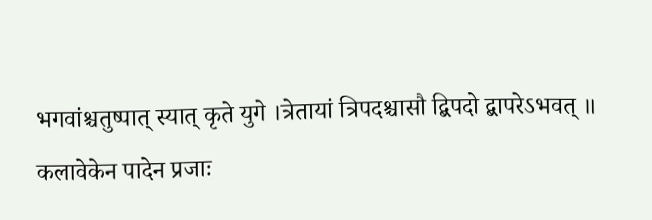भगवांश्चतुष्पात् स्यात् कृते युगे ।त्रेतायां त्रिपदश्चासौ द्बिपदो द्बापरेऽभवत् ॥
कलावेकेन पादेन प्रजाः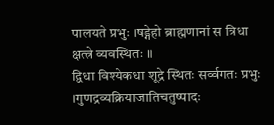पालयते प्रभुः ।षड्गेहो ब्राह्मणानां स त्रिधा क्षत्त्रे व्यवस्थितः ॥
द्विधा विश्येकधा शूद्रे स्थितः सर्व्वगतः प्रभुः ।गुणद्रव्यक्रियाजातिचतुष्पादः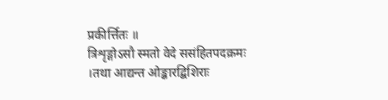प्रकीर्त्तितः ॥
त्रिशृङ्गोऽसौ स्मतो वेदे ससंहितपदक्रमः ।तथा आद्यन्त ओङ्कारद्बिशिराः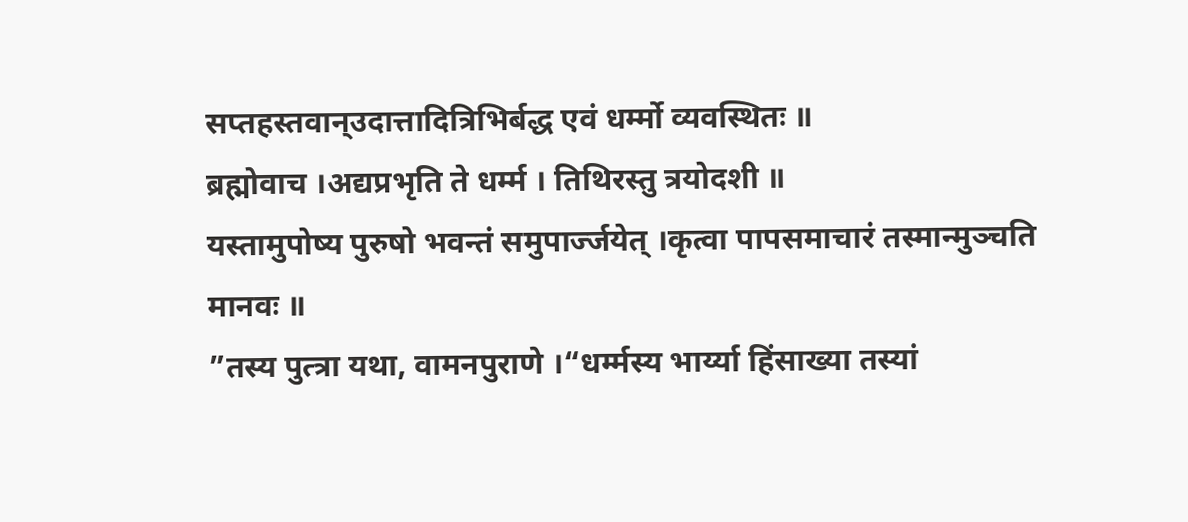सप्तहस्तवान्उदात्तादित्रिभिर्बद्ध एवं धर्म्मो व्यवस्थितः ॥
ब्रह्मोवाच ।अद्यप्रभृति ते धर्म्म । तिथिरस्तु त्रयोदशी ॥
यस्तामुपोष्य पुरुषो भवन्तं समुपार्ज्जयेत् ।कृत्वा पापसमाचारं तस्मान्मुञ्चति मानवः ॥
”तस्य पुत्त्रा यथा, वामनपुराणे ।“धर्म्मस्य भार्य्या हिंसाख्या तस्यां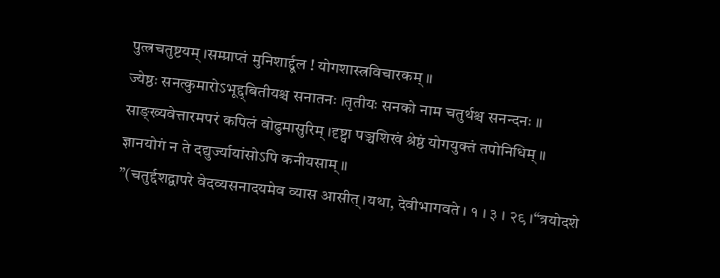पुत्त्रचतुष्टयम् ।सम्प्राप्तं मुनिशार्द्दूल ! योगशास्त्रविचारकम् ॥
ज्येष्ठः सनत्कुमारोऽभूद्द्बितीयश्च सनातनः ।तृतीयः सनको नाम चतुर्थश्च सनन्दनः ॥
साङ्ख्यवेत्तारमपरं कपिलं वोढुमासुरिम् ।दृष्ट्वा पञ्चशिखं श्रेष्ठं योगयुक्तं तपोनिधिम् ॥
ज्ञानयोगं न ते दद्युर्ज्यायांसोऽपि कनीयसाम् ॥
”(चतुर्द्दशद्वापरे वेदव्यसनादयमेव व्यास आसीत् ।यथा, देवीभागवते । १ । ३ । २९ ।“त्रयोदशे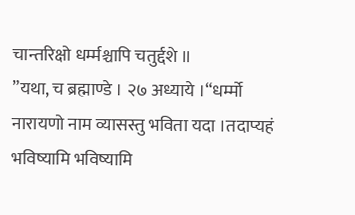चान्तरिक्षो धर्म्मश्चापि चतुर्द्दशे ॥
”यथा, च ब्रह्माण्डे । २७ अध्याये ।“धर्म्मो नारायणो नाम व्यासस्तु भविता यदा ।तदाप्यहं भविष्यामि भविष्यामि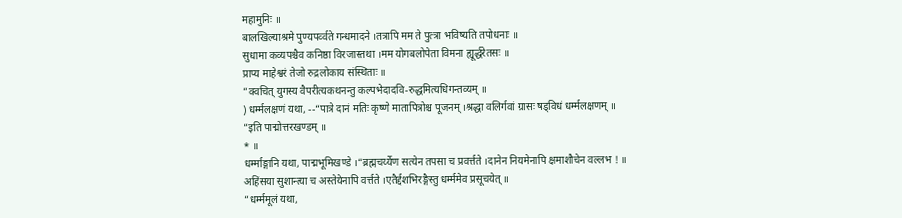महामुनिः ॥
बालखिल्याश्रमे पुण्यपर्व्वते गन्धमादने ।तत्रापि मम ते पुत्त्रा भविष्यति तपोधनाः ॥
सुधामा कव्यपश्चैव कनिष्ठा विरजास्तथा ।मम योगबलोपेता विमना ह्यूर्द्धरेतसः ॥
प्राप्य माहेश्वरं तेजो रुद्रलोकाय संस्थिताः ॥
”क्वचित् युगस्य वैपरीत्यकथनन्तु कल्पभेदादवि-रुद्धमित्यधिगन्तव्यम् ॥
) धर्म्मलक्षणं यथा, --“पात्रे दानं मतिः कृष्णे मातापित्रोश्च पूजनम् ।श्रद्धा वलिर्गवां ग्रासः षड्विधं धर्म्मलक्षणम् ॥
”इति पाद्मोत्तरखण्डम् ॥
* ॥
धर्म्माङ्गानि यथा, पाद्मभूमिखण्डे ।“ब्रह्मचर्य्येण सत्येन तपसा च प्रवर्त्तते ।दानेन नियमेनापि क्षमाशौचेन वल्लभ ! ॥
अहिंसया सुशान्त्या च अस्तेयेनापि वर्त्तते ।एतैर्द्दशभिरङ्गैस्तु धर्म्ममेव प्रसूचयेत् ॥
”धर्म्ममूलं यथा,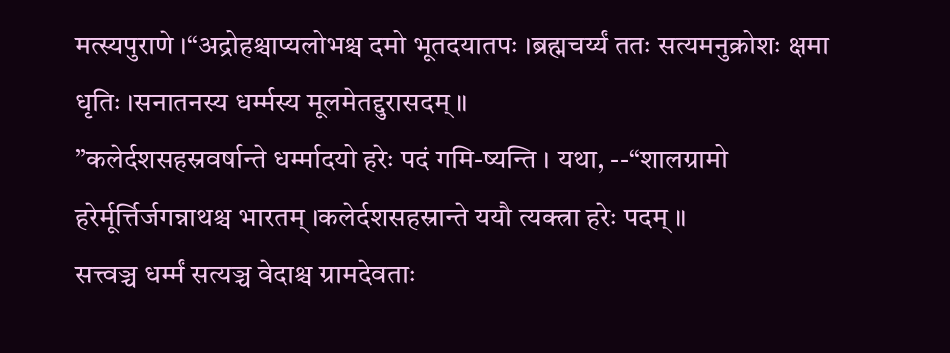मत्स्यपुराणे ।“अद्रोहश्चाप्यलोभश्च दमो भूतदयातपः ।ब्रह्मचर्य्यं ततः सत्यमनुक्रोशः क्षमा धृतिः ।सनातनस्य धर्म्मस्य मूलमेतद्दुरासदम् ॥
”कलेर्दशसहस्रवर्षान्ते धर्म्मादयो हरेः पदं गमि-ष्यन्ति । यथा, --“शालग्रामो हरेर्मूर्त्तिर्जगन्नाथश्च भारतम् ।कलेर्दशसहस्रान्ते ययौ त्यक्त्रा हरेः पदम् ॥
सत्त्वञ्च धर्म्मं सत्यञ्च वेदाश्च ग्रामदेवताः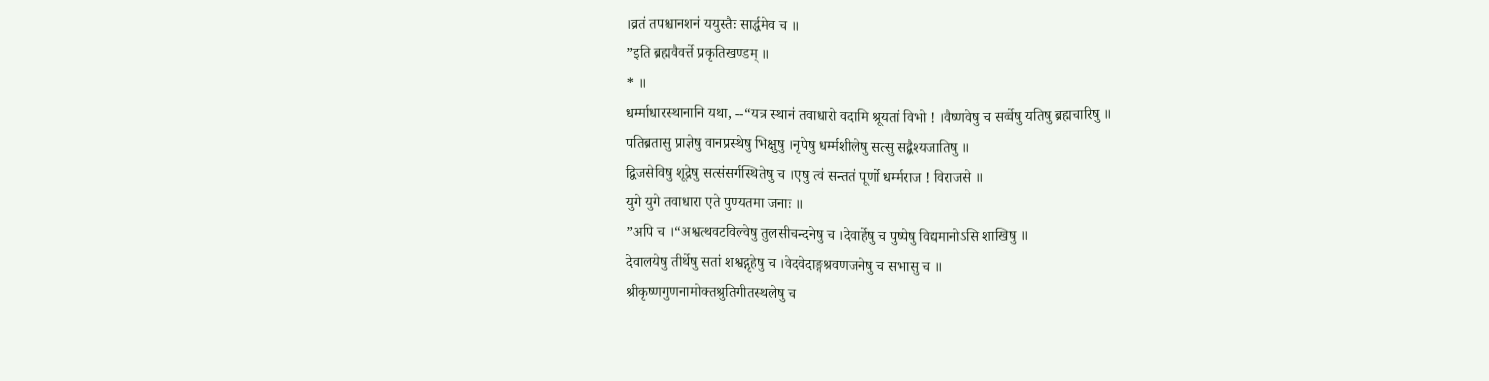।व्रतं तपश्चानशनं ययुस्तैः सार्द्धमेव च ॥
”इति ब्रह्मवैवर्त्ते प्रकृतिखण्डम् ॥
* ॥
धर्म्माधारस्थानानि यथा, --“यत्र स्थानं तवाधारो वदामि श्रूयतां विभो ! ।वैष्णवेषु च सर्व्वेषु यतिषु ब्रह्मचारिषु ॥
पतिब्रतासु प्राज्ञेषु वानप्रस्थेषु भिक्षुषु ।नृपेषु धर्म्मशीलेषु सत्सु सद्बैश्यजातिषु ॥
द्विजसेविषु शूद्रेषु सत्संसर्गस्थितेषु च ।एषु त्वं सन्ततं पूर्णो धर्म्मराज ! विराजसे ॥
युगे युगे तवाधारा एते पुण्यतमा जनाः ॥
”अपि च ।“अश्वत्थवटविल्वेषु तुलसीचन्दनेषु च ।देवार्हेषु च पुष्पेषु विद्यमानोऽसि शाखिषु ॥
देवालयेषु तीर्थेषु सतां शश्वद्गृहेषु च ।वेदवेदाङ्गश्रवणजनेषु च सभासु च ॥
श्रीकृष्णगुणनामोक्तश्रुतिगीतस्थलेषु च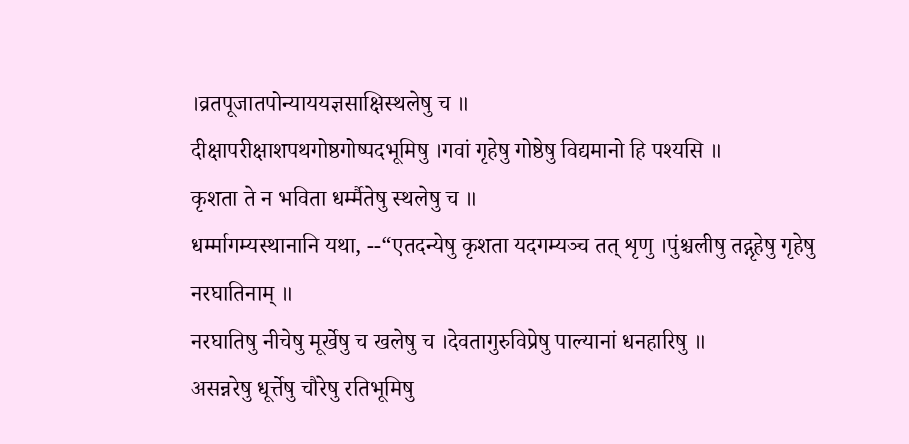।व्रतपूजातपोन्याययज्ञसाक्षिस्थलेषु च ॥
दीक्षापरीक्षाशपथगोष्ठगोष्पदभूमिषु ।गवां गृहेषु गोष्ठेषु विद्यमानो हि पश्यसि ॥
कृशता ते न भविता धर्म्मैतेषु स्थलेषु च ॥
धर्म्मागम्यस्थानानि यथा, --“एतदन्येषु कृशता यदगम्यञ्च तत् शृणु ।पुंश्चलीषु तद्गृहेषु गृहेषु नरघातिनाम् ॥
नरघातिषु नीचेषु मूर्खेषु च खलेषु च ।देवतागुरुविप्रेषु पाल्यानां धनहारिषु ॥
असन्नरेषु धूर्त्तेषु चौरेषु रतिभूमिषु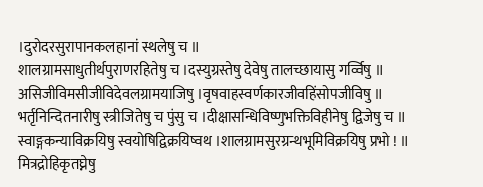।दुरोदरसुरापानकलहानां स्थलेषु च ॥
शालग्रामसाधुतीर्थपुराणरहितेषु च ।दस्युग्रस्तेषु देवेषु तालच्छायासु गर्व्विषु ॥
असिजीविमसीजीविदेवलग्रामयाजिषु ।वृषवाहस्वर्णकारजीवहिंसोपजीविषु ॥
भर्तृनिन्दितनारीषु स्त्रीजितेषु च पुंसु च ।दीक्षासन्धिविष्णुभक्तिविहीनेषु द्विजेषु च ॥
स्वाङ्गकन्याविक्रयिषु स्वयोषिद्विक्रयिष्वथ ।शालग्रामसुरग्रन्थभूमिविक्रयिषु प्रभो ! ॥
मित्रद्रोहिकृतघ्नेषु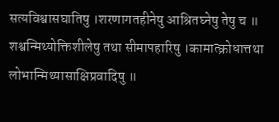सत्यविश्वासघातिषु ।शरणागतहीनेषु आश्रितघ्नेषु तेषु च ॥
शश्वन्मिथ्योक्तिशीलेषु तथा सीमापहारिषु ।कामात्क्रोधात्तथा लोभान्मिथ्यासाक्षिप्रवादिषु ॥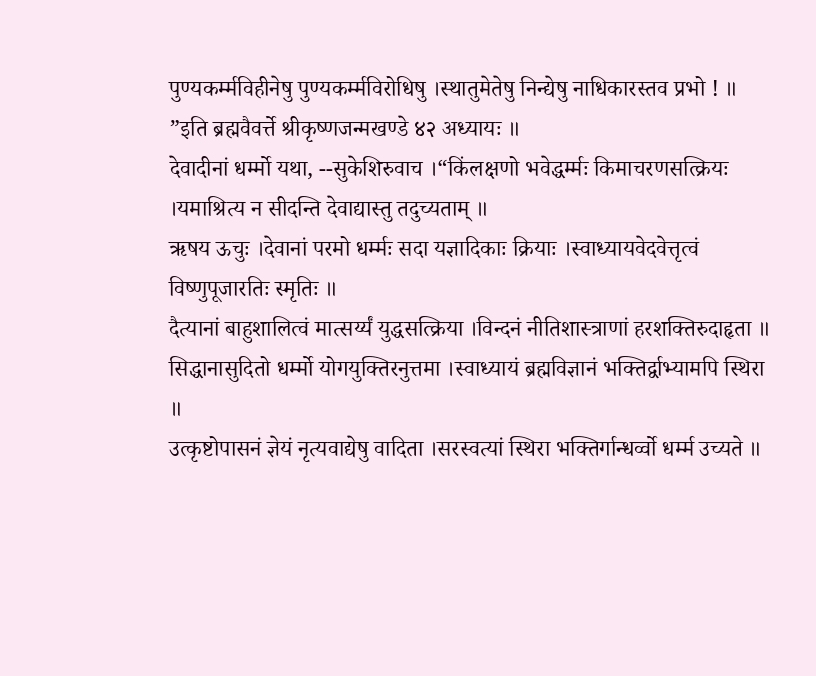पुण्यकर्म्मविहीनेषु पुण्यकर्म्मविरोधिषु ।स्थातुमेतेषु निन्द्येषु नाधिकारस्तव प्रभो ! ॥
”इति ब्रह्मवैवर्त्ते श्रीकृष्णजन्मखण्डे ४२ अध्यायः ॥
देवादीनां धर्म्मो यथा, --सुकेशिरुवाच ।“किंलक्षणो भवेद्धर्म्मः किमाचरणसत्क्रियः ।यमाश्रित्य न सीदन्ति देवाद्यास्तु तदुच्यताम् ॥
ऋषय ऊचुः ।देवानां परमो धर्म्मः सदा यज्ञादिकाः क्रियाः ।स्वाध्यायवेदवेत्तृत्वं विष्णुपूजारतिः स्मृतिः ॥
दैत्यानां बाहुशालित्वं मात्सर्य्यं युद्धसत्क्रिया ।विन्दनं नीतिशास्त्राणां हरशक्तिरुदाहृता ॥
सिद्धानासुदितो धर्म्मो योगयुक्तिरनुत्तमा ।स्वाध्यायं ब्रह्मविज्ञानं भक्तिर्द्वाभ्यामपि स्थिरा ॥
उत्कृष्टोपासनं ज्ञेयं नृत्यवाद्येषु वादिता ।सरस्वत्यां स्थिरा भक्तिर्गान्धर्व्वो धर्म्म उच्यते ॥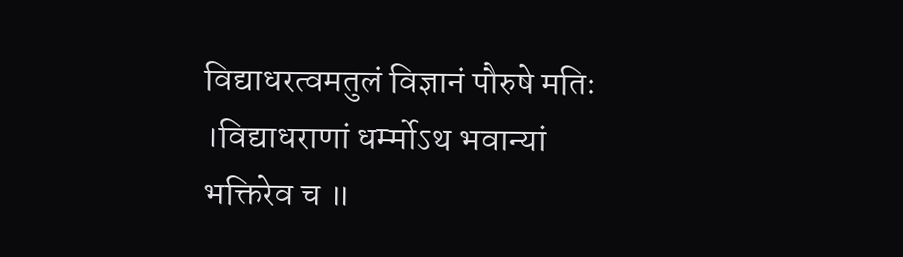विद्याधरत्वमतुलं विज्ञानं पौरुषे मतिः ।विद्याधराणां धर्म्मोऽथ भवान्यां भक्तिरेव च ॥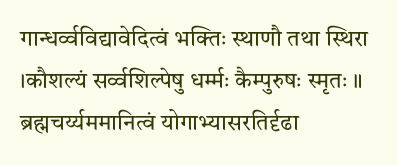गान्धर्व्वविद्यावेदित्वं भक्तिः स्थाणौ तथा स्थिरा ।कौशल्यं सर्व्वशिल्पेषु धर्म्मः कैम्पुरुषः स्मृतः ॥
ब्रह्मचर्य्यममानित्वं योगाभ्यासरतिर्दृढा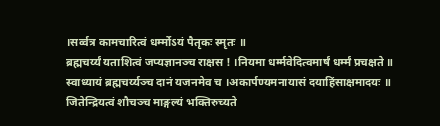।सर्व्वत्र कामचारित्वं धर्म्मोऽयं पैतृकः स्मृतः ॥
ब्रह्मचर्य्यं यताशित्वं जप्यज्ञानञ्च राक्षस ! ।नियमा धर्म्मवेदित्वमार्षं धर्म्मं प्रचक्षते ॥
स्वाध्यायं ब्रह्मचर्य्यञ्च दानं यजनमेव च ।अकार्पण्यमनायासं दयाहिंसाक्षमादयः ॥
जितेन्द्रियत्वं शौचञ्च माङ्गल्यं भक्तिरुच्यते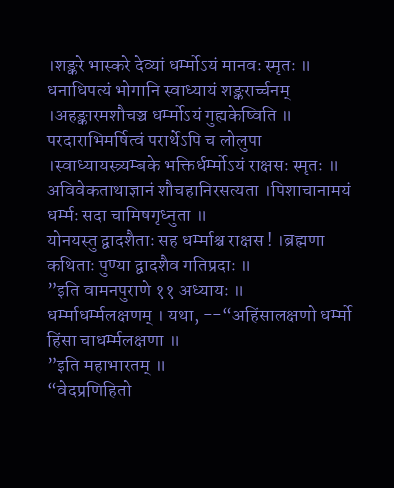।शङ्करे भास्करे देव्यां धर्म्मोऽयं मानवः स्मृतः ॥
धनाधिपत्यं भोगानि स्वाध्यायं शङ्करार्च्चनम् ।अहङ्कारमशौचञ्च धर्म्मोऽयं गुह्यकेष्विति ॥
परदाराभिमर्षित्वं परार्थेऽपि च लोलुपा ।स्वाध्यायस्त्र्यम्बके भक्तिर्धर्म्मोऽयं राक्षसः स्मृतः ॥
अविवेकताथाज्ञानं शौचहानिरसत्यता ।पिशाचानामयं धर्म्मः सदा चामिषगृध्नुता ॥
योनयस्तु द्वादशैताः सह धर्म्माश्च राक्षस ! ।ब्रह्मणा कथिताः पुण्या द्वादशैव गतिप्रदाः ॥
”इति वामनपुराणे ११ अध्यायः ॥
धर्म्माधर्म्मलक्षणम् । यथा, --“अहिंसालक्षणो धर्म्मो हिंसा चाधर्म्मलक्षणा ॥
”इति महाभारतम् ॥
“वेदप्रणिहितो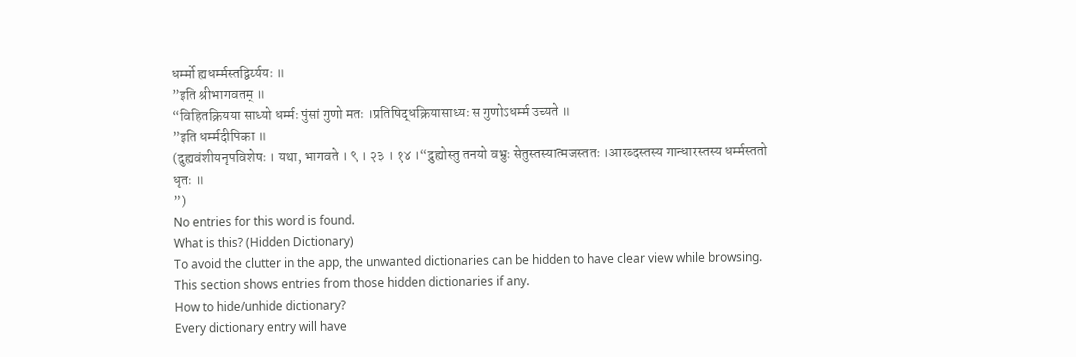धर्म्मो ह्यधर्म्मस्तद्विर्य्ययः ॥
”इति श्रीभागवतम् ॥
“विहितक्रियया साध्यो धर्म्मः पुंसां गुणो मतः ।प्रतिषिद्धक्रियासाध्यः स गुणोऽधर्म्म उच्यते ॥
”इति धर्म्मदीपिका ॥
(दुह्यवंशीयनृपविशेषः । यथा, भागवते । ९ । २३ । १४ ।“द्रुह्योस्तु तनयो वभ्रुः सेतुस्तस्यात्मजस्ततः ।आरब्दस्तस्य गान्धारस्तस्य धर्म्मस्ततो धृतः ॥
”)
No entries for this word is found.
What is this? (Hidden Dictionary)
To avoid the clutter in the app, the unwanted dictionaries can be hidden to have clear view while browsing. This section shows entries from those hidden dictionaries if any.
How to hide/unhide dictionary?
Every dictionary entry will have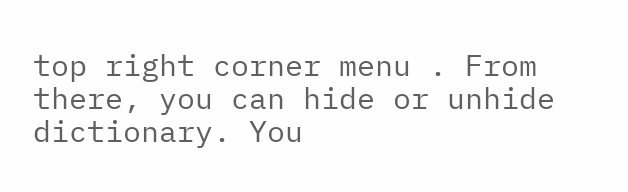top right corner menu . From there, you can hide or unhide dictionary. You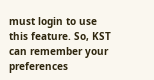must login to use this feature. So, KST can remember your preferences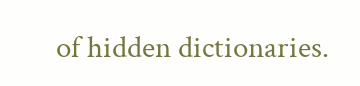of hidden dictionaries.